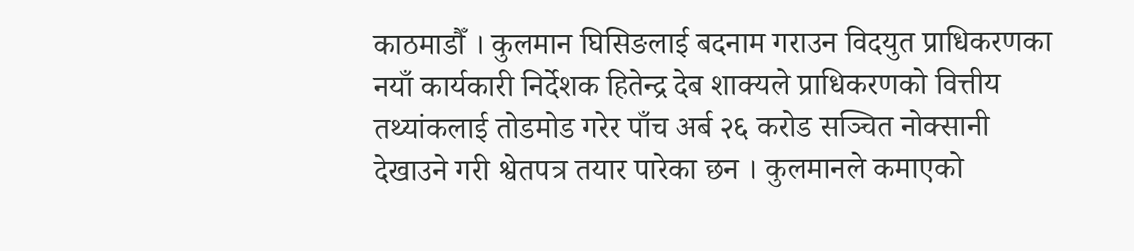काठमाडौँ । कुलमान घिसिङलाई बदनाम गराउन विदयुत प्राधिकरणका नयाँ कार्यकारी निर्देशक हितेन्द्र देब शाक्यले प्राधिकरणको वित्तीय तथ्यांकलाई तोडमोड गरेर पाँच अर्ब २६ करोड सञ्चित नोक्सानी देखाउने गरी श्वेतपत्र तयार पारेका छन । कुलमानले कमाएको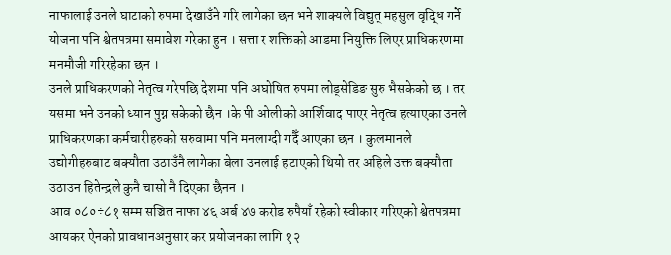नाफालाई उनले घाटाको रुपमा देखाउँने गरि लागेका छन भने शाक्यले विद्युत् महसुल वृद्धि गर्ने योजना पनि श्वेतपत्रमा समावेश गरेका हुन । सत्ता र शक्तिको आडमा नियुक्ति लिएर प्राधिकरणमा मनमौजी गरिरहेका छन ।
उनले प्राधिकरणको नेतृत्व गरेपछि देशमा पनि अघोषित रुपमा लोड्सेडिङ सुरु भैसकेको छ । तर यसमा भने उनको ध्यान पुग्न सकेको छैन ।के पी ओलीको आर्शिवाद पाएर नेतृत्व हत्याएका उनले प्राधिकरणका कर्मचारीहरुको सरुवामा पनि मनलाग्दी गदैँ आएका छन । कुलमानले उद्योगीहरुबाट बक्यौता उठाउँनै लागेका बेला उनलाई हटाएको थियो तर अहिले उक्त बक्यौता उठाउन हितेन्द्रले कुनै चासो नै दिएका छैनन ।
आव ०८०÷८१ सम्म सञ्चित नाफा ४६ अर्ब ४७ करोड रुपैयाँ रहेको स्वीकार गरिएको श्वेतपत्रमा आयकर ऐनको प्रावधानअनुसार कर प्रयोजनका लागि १२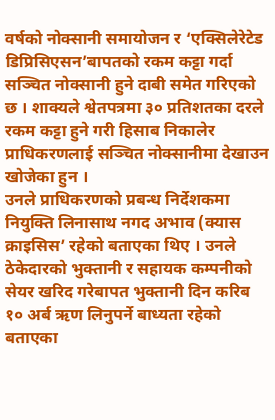वर्षको नोक्सानी समायोजन र ‘एक्सिलेरेटेड डिप्रिसिएसन’बापतको रकम कट्टा गर्दा सञ्चित नोक्सानी हुने दाबी समेत गरिएको छ । शाक्यले श्वेतपत्रमा ३० प्रतिशतका दरले रकम कट्टा हुने गरी हिसाब निकालेर प्राधिकरणलाई सञ्चित नोक्सानीमा देखाउन खोजेका हुन ।
उनले प्राधिकरणको प्रबन्ध निर्देशकमा नियुक्ति लिनासाथ नगद अभाव (क्यास क्राइसिस’ रहेको बताएका थिए । उनले ठेकेदारको भुक्तानी र सहायक कम्पनीको सेयर खरिद गरेबापत भुक्तानी दिन करिब १० अर्ब ऋण लिनुपर्ने बाध्यता रहेको बताएका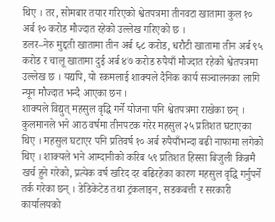थिए । तर, सोमबार तयार गरिएको श्वेतपत्रमा तीनवटा खातामा कुल १० अर्ब १० करोड मौज्दात रहेको उल्लेख गरिएको छ ।
डलर–नेरु मुद्दती खातामा तीन अर्ब ६८ करोड, धरौटी खातामा तीन अर्ब ९५ करोड र चालू खातामा दुई अर्ब ४७ करोड रुपैयाँ मौज्दात रहेको श्वेतपत्रमा उल्लेख छ । यद्यपि, यो रकमलाई शाक्यले दैनिक कार्य सञ्चालनका लागि न्यून मौज्दात भन्दै आएका छन ।
शाक्यले विद्युत् महसुल वृद्धि गर्ने योजना पनि श्वेतपत्रमा राखेका छन् । कुलमानले भने आठ वर्षमा तीनपटक गरेर महसुल २५ प्रतिशत घटाएका थिए । महसुल घटाएर पनि प्रतिवर्ष १० अर्ब रुपैयाँभन्दा बढी नाफामा लगेको थिए । शाक्यले भने आम्दानीको करिब ५९ प्रतिशत हिस्सा बिजुली किन्नमै खर्च हुने गरेको, प्रत्येक वर्ष खरिद दर बढिरहेका कारण महसुल वृद्धि गर्नुपर्ने तर्क गरेका छन् । डेडिकेटेड तथा ट्रंकलाइन, सडकबत्ती र सरकारी कार्यालयको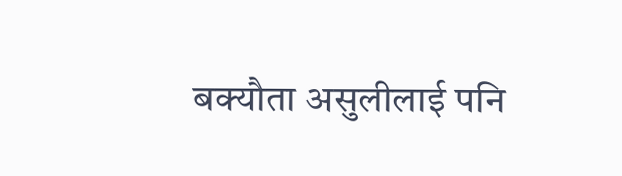बक्यौता असुलीलाई पनि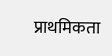प्राथमिकता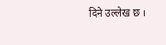दिने उल्लेख छ ।